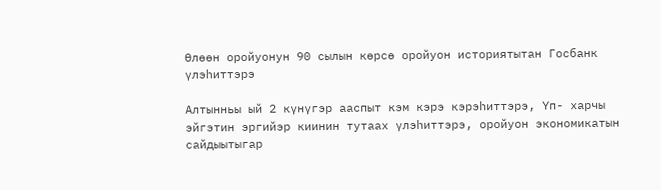Өлөөн оройуонун 90 сылын көрсө оройуон историятытан Госбанк үлэһиттэрэ

Алтынньы ый 2 күнүгэр ааспыт кэм кэрэ кэрэһиттэрэ, Үп- харчы эйгэтин эргийэр киинин тутаах үлэһиттэрэ, оройуон экономикатын сайдыытыгар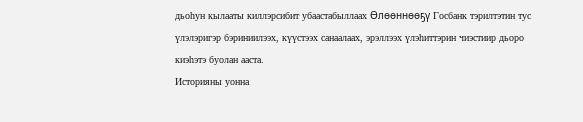дьоһун кылааты киллэрсибит убаастабыллаах Өлөөннөөҕү Госбанк тэрилтэтин тус үлэлэригэр бэриниилээх, күүстээх санаалаах, эрэллээх үлэһиттэрин чиэстиир дьоро киэһэтэ буолан ааста.
Историяны уонна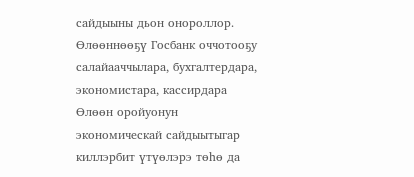сайдыыны дьон онороллор. Өлөөннөөҕү Госбанк оччотооҕу салайааччылара, бухгалтердара, экономистара, кассирдара Өлөөн оройуонун экономическай сайдыытыгар киллэрбит үтүөлэрэ төһө да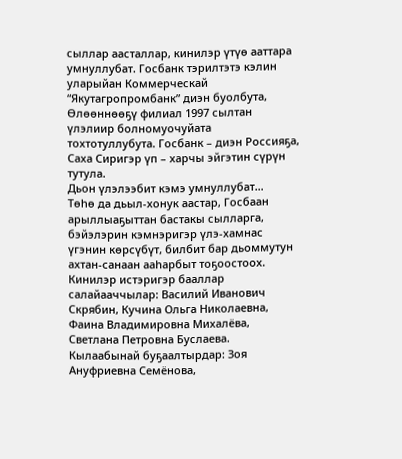сыллар аасталлар, кинилэр үтүө ааттара умнуллубат. Госбанк тэрилтэтэ кэлин уларыйан Коммерческай “Якутагропромбанк” диэн буолбута, Өлөөннөөҕү филиал 1997 сылтан үлэлиир болномуочуйата тохтотуллубута. Госбанк – диэн Россияҕа, Саха Сиригэр үп – харчы эйгэтин сүрүн тутула.
Дьон үлэлээбит кэмэ умнуллубат…
Төһө да дьыл-хонук аастар, Госбаан арыллыаҕыттан бастакы сылларга, бэйэлэрин кэмнэригэр үлэ-хамнас үгэнин көрсүбүт, билбит бар дьоммутун ахтан-санаан ааһарбыт тоҕоостоох. Кинилэр истэригэр бааллар салайааччылар: Василий Иванович Скрябин, Кучина Ольга Николаевна, Фаина Владимировна Михалёва, Светлана Петровна Буслаева. Кылаабынай буҕаалтырдар: Зоя Ануфриевна Семёнова,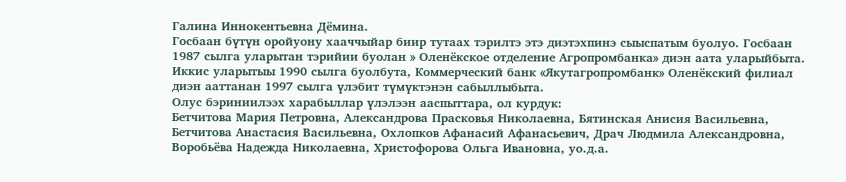Галина Иннокентьевна Дёмина.
Госбаан бүтүн оройуону хааччыйар биир тутаах тэрилтэ этэ диэтэхпинэ сыыспатым буолуо. Госбаан 1987 сылга уларытан тэрийии буолан » Оленёкское отделение Агропромбанка» диэн аата уларыйбыта. Иккис уларытыы 1990 сылга буолбута, Коммерческий банк «Якутагропромбанк» Оленёкский филиал диэн ааттанан 1997 сылга үлэбит түмүктэнэн сабыллыбыта.
Олус бэриниилээх харабыллар үлэлээн ааспыттара, ол курдук:
Бетчитова Мария Петровна, Александрова Прасковья Николаевна, Бятинская Анисия Васильевна, Бетчитова Анастасия Васильевна, Охлопков Афанасий Афанасьевич, Драч Людмила Александровна, Воробьёва Надежда Николаевна, Христофорова Ольга Ивановна, уо.д.а.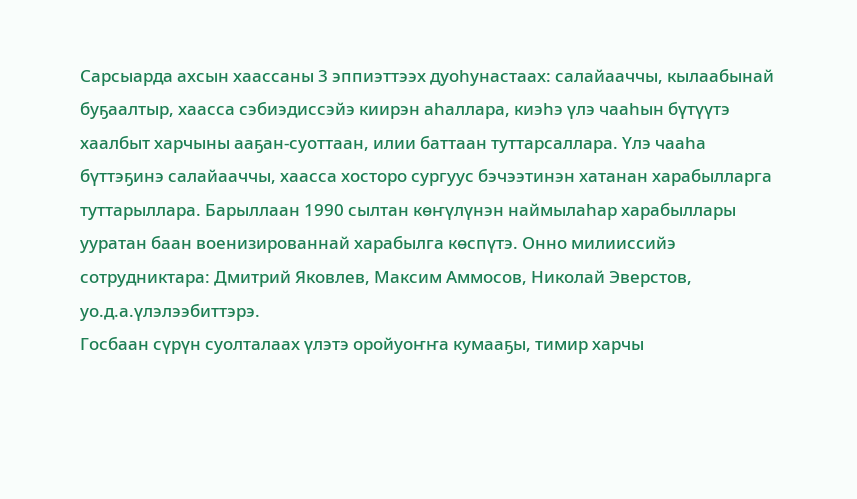Сарсыарда ахсын хаассаны 3 эппиэттээх дуоһунастаах: салайааччы, кылаабынай буҕаалтыр, хаасса сэбиэдиссэйэ киирэн аһаллара, киэһэ үлэ чааһын бүтүүтэ хаалбыт харчыны ааҕан-суоттаан, илии баттаан туттарсаллара. Үлэ чааһа бүттэҕинэ салайааччы, хаасса хосторо сургуус бэчээтинэн хатанан харабылларга туттарыллара. Барыллаан 1990 сылтан көҥүлүнэн наймылаһар харабыллары ууратан баан военизированнай харабылга көспүтэ. Онно милииссийэ сотрудниктара: Дмитрий Яковлев, Максим Аммосов, Николай Эверстов, уо.д.а.үлэлээбиттэрэ.
Госбаан сүрүн суолталаах үлэтэ оройуоҥҥа кумааҕы, тимир харчы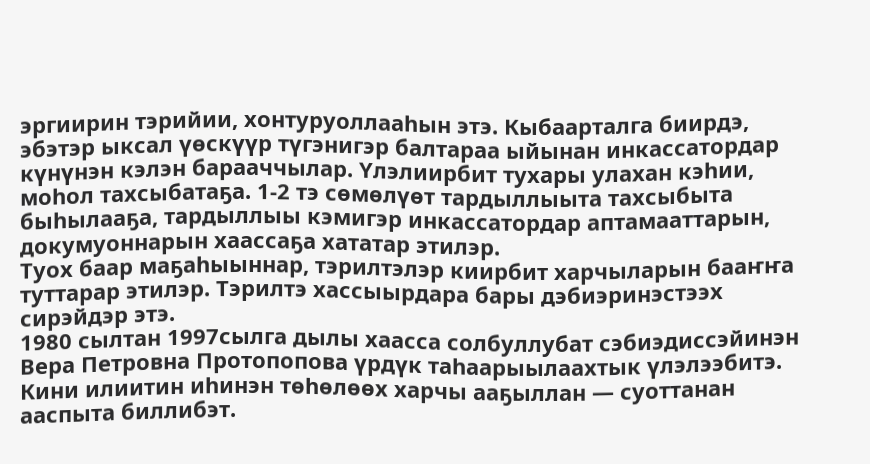эргиирин тэрийии, хонтуруоллааһын этэ. Кыбаарталга биирдэ, эбэтэр ыксал үөскүүр түгэнигэр балтараа ыйынан инкассатордар күнүнэн кэлэн барааччылар. Үлэлиирбит тухары улахан кэһии, моһол тахсыбатаҕа. 1-2 тэ сөмөлүөт тардыллыыта тахсыбыта быһылааҕа, тардыллыы кэмигэр инкассатордар аптамааттарын, докумуоннарын хаассаҕа хататар этилэр.
Туох баар маҕаһыыннар, тэрилтэлэр киирбит харчыларын бааҥҥа туттарар этилэр. Тэрилтэ хассыырдара бары дэбиэринэстээх сирэйдэр этэ.
1980 сылтан 1997сылга дылы хаасса солбуллубат сэбиэдиссэйинэн Вера Петровна Протопопова үрдүк таһаарыылаахтык үлэлээбитэ. Кини илиитин иһинэн төһөлөөх харчы ааҕыллан — суоттанан ааспыта биллибэт.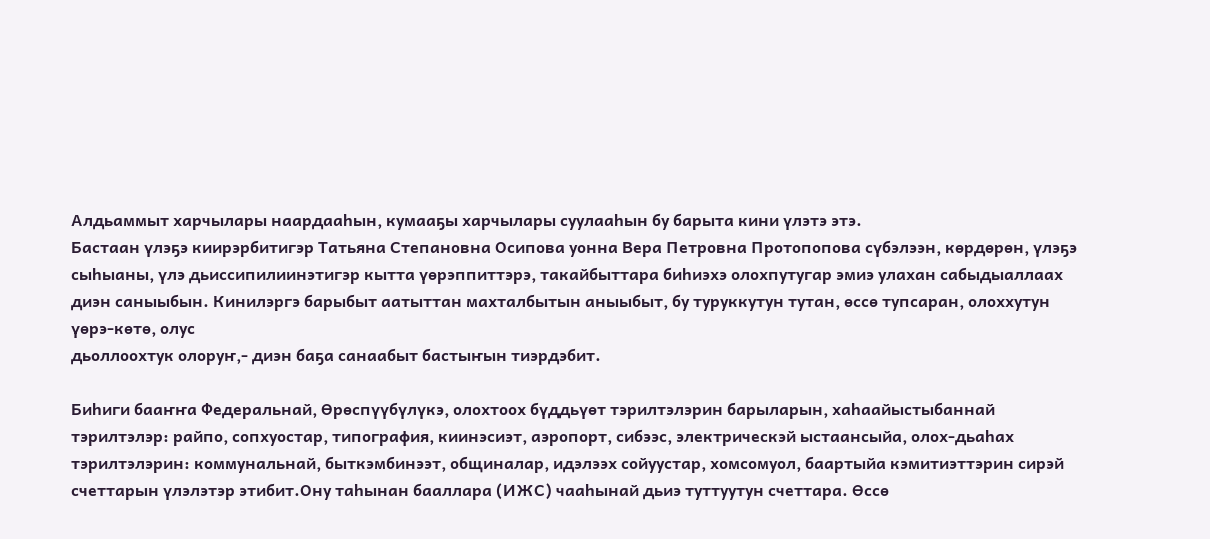Алдьаммыт харчылары наардааһын, кумааҕы харчылары суулааһын бу барыта кини үлэтэ этэ.
Бастаан үлэҕэ киирэрбитигэр Татьяна Степановна Осипова уонна Вера Петровна Протопопова сүбэлээн, көрдөрөн, үлэҕэ сыһыаны, үлэ дьиссипилиинэтигэр кытта үөрэппиттэрэ, такайбыттара биһиэхэ олохпутугар эмиэ улахан сабыдыаллаах диэн саныыбын. Кинилэргэ барыбыт аатыттан махталбытын аныыбыт, бу туруккутун тутан, өссө тупсаран, олоххутун үөрэ-көтө, олус
дьоллоохтук олоруҥ,- диэн баҕа санаабыт бастыҥын тиэрдэбит.

Биһиги бааҥҥа Федеральнай, Өрөспүүбүлүкэ, олохтоох бүддьүөт тэрилтэлэрин барыларын, хаһаайыстыбаннай тэрилтэлэр: райпо, сопхуостар, типография, киинэсиэт, аэропорт, сибээс, электрическэй ыстаансыйа, олох-дьаһах тэрилтэлэрин: коммунальнай, быткэмбинээт, общиналар, идэлээх сойуустар, хомсомуол, баартыйа кэмитиэттэрин сирэй счеттарын үлэлэтэр этибит.Ону таһынан бааллара (ИЖС) чааһынай дьиэ туттуутун счеттара. Өссө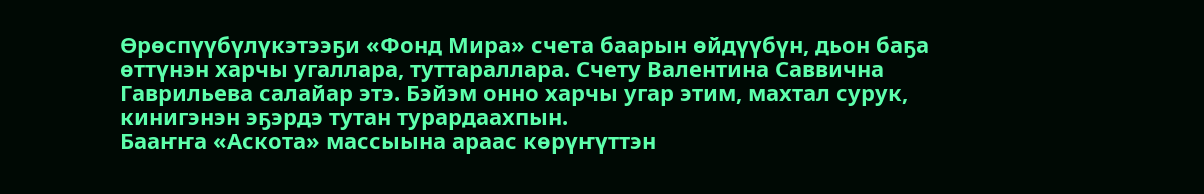Өрөспүүбүлүкэтээҕи «Фонд Мира» счета баарын өйдүүбүн, дьон баҕа өттүнэн харчы угаллара, туттараллара. Счету Валентина Саввична Гаврильева салайар этэ. Бэйэм онно харчы угар этим, махтал сурук, кинигэнэн эҕэрдэ тутан турардаахпын.
Бааҥҥа «Аскота» массыына араас көрүҥүттэн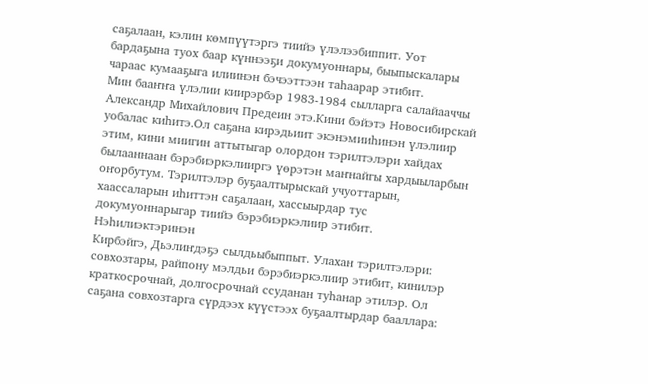саҕалаан, кэлин көмпүүтэргэ тиийэ үлэлээбиппит. Уот бардаҕына туох баар күннээҕи докумуоннары, быыпыскалары чараас кумааҕыга илиинэн бэчээттээн таһаарар этибит.
Мин бааҥҥа үлэлии киирэрбэр 1983-1984 сылларга салайааччы Александр Михайлович Предеин этэ.Кини бэйэтэ Новосибирскай уобалас киһитэ.Ол саҕана кирэдьиит экэнэмииһинэн үлэлиир этим, кини миигин аттытыгар олордон тэрилтэлэри хайдах былааннаан бэрэбиэркэлииргэ үөрэтэн маҥнайгы хардыыларбын оҥорбутум. Тэрилтэлэр буҕаалтырыскай учуоттарын, хаассаларын иһиттэн саҕалаан, хассыырдар тус докумуоннарыгар тиийэ бэрэбиэркэлиир этибит. Нэһилиэктэринэн
Кирбэйгэ, Дьэлиҥдэҕэ сылдьыбыппыт. Улахан тэрилтэлэри: совхозтары, райпону мэлдьи бэрэбиэркэлиир этибит, кинилэр краткосрочнай, долгосрочнай ссуданан туһанар этилэр. Ол саҕана совхозтарга сүрдээх күүстээх буҕаалтырдар бааллара: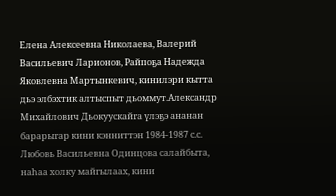Елена Алексеевна Николаева, Валерий Васильевич Ларионов, Райпоҕа Надежда Яковлевна Мартынкевич, кинилэри кытта дьэ элбэхтик алтыспыт дьоммут.Александр Михайлович Дьокуускайга үлэҕэ ананан барарыгар кини кэнниттэн 1984-1987 с.с. Любовь Васильевна Одинцова салайбыта, наһаа холку майгылаах, кини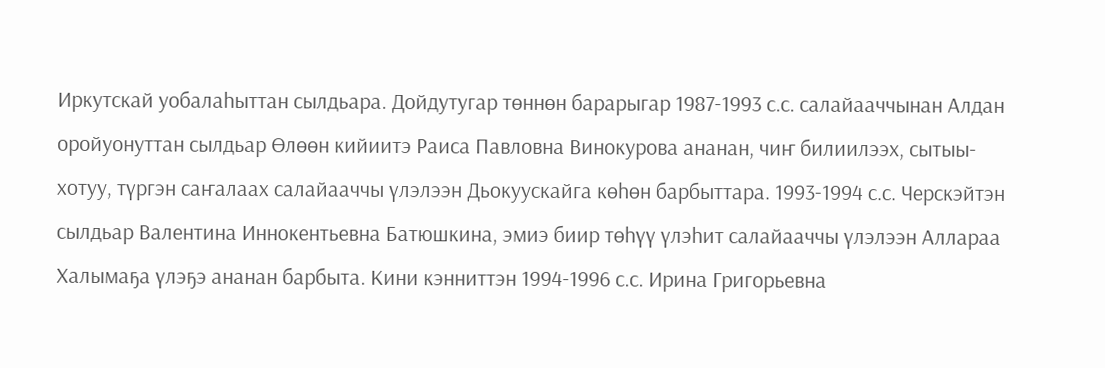Иркутскай уобалаһыттан сылдьара. Дойдутугар төннөн барарыгар 1987-1993 с.с. салайааччынан Алдан оройуонуттан сылдьар Өлөөн кийиитэ Раиса Павловна Винокурова ананан, чиҥ билиилээх, сытыы-хотуу, түргэн саҥалаах салайааччы үлэлээн Дьокуускайга көһөн барбыттара. 1993-1994 с.с. Черскэйтэн сылдьар Валентина Иннокентьевна Батюшкина, эмиэ биир төһүү үлэһит салайааччы үлэлээн Аллараа Халымаҕа үлэҕэ ананан барбыта. Кини кэнниттэн 1994-1996 с.с. Ирина Григорьевна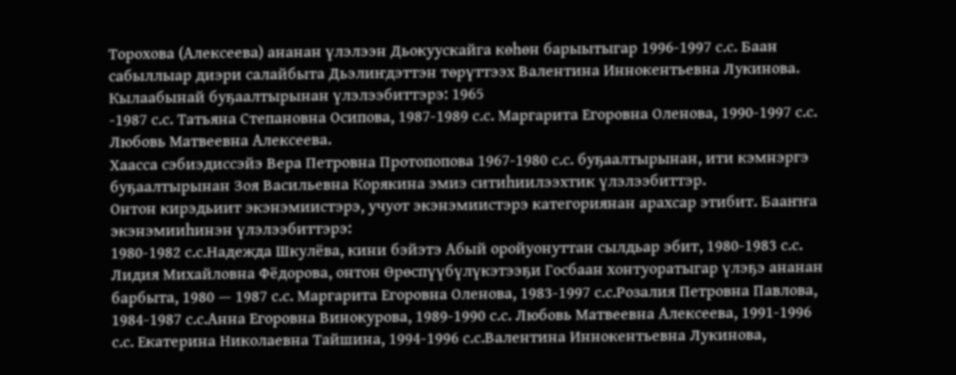Торохова (Алексеева) ананан үлэлээн Дьокуускайга көһөн барыытыгар 1996-1997 с.с. Баан сабыллыар диэри салайбыта Дьэлиҥдэттэн төрүттээх Валентина Иннокентьевна Лукинова.
Кылаабынай буҕаалтырынан үлэлээбиттэрэ: 1965
-1987 с.с. Татьяна Степановна Осипова, 1987-1989 с.с. Маргарита Егоровна Оленова, 1990-1997 с.с. Любовь Матвеевна Алексеева.
Хаасса сэбиэдиссэйэ Вера Петровна Протопопова 1967-1980 с.с. буҕаалтырынан, ити кэмнэргэ буҕаалтырынан Зоя Васильевна Корякина эмиэ ситиһиилээхтик үлэлээбиттэр.
Онтон кирэдьиит экэнэмиистэрэ, учуот экэнэмиистэрэ категориянан арахсар этибит. Бааҥҥа экэнэмииһинэн үлэлээбиттэрэ:
1980-1982 с.с.Надежда Шкулёва, кини бэйэтэ Абый оройуонуттан сылдьар эбит, 1980-1983 с.с. Лидия Михайловна Фёдорова, онтон Өрөспүүбүлүкэтээҕи Госбаан хонтуоратыгар үлэҕэ ананан барбыта, 1980 — 1987 с.с. Маргарита Егоровна Оленова, 1983-1997 с.с.Розалия Петровна Павлова, 1984-1987 с.с.Анна Егоровна Винокурова, 1989-1990 с.с. Любовь Матвеевна Алексеева, 1991-1996 с.с. Екатерина Николаевна Тайшина, 1994-1996 с.с.Валентина Иннокентьевна Лукинова,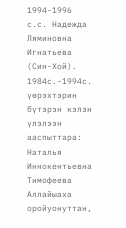1994-1996 с.с. Надежда Ляминовна Игнатьева (Син-Хой). 1984с.-1994с. үөрэхтэрин бүтэрэн кэлэн үлэлээн ааспыттара: Наталья Иннокентьевна Тимофеева Аллайыаха оройуонуттан,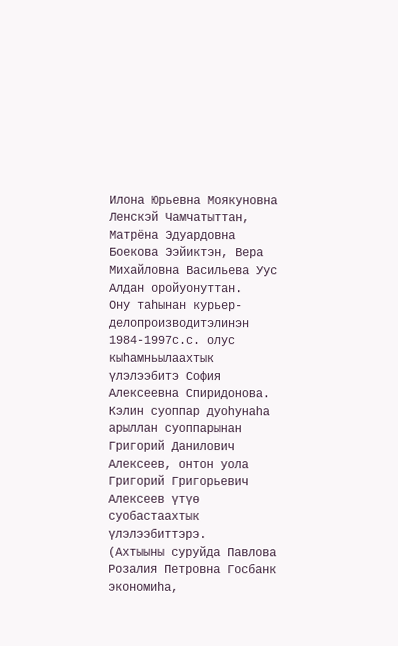Илона Юрьевна Моякуновна Ленскэй Чамчатыттан, Матрёна Эдуардовна Боекова Ээйиктэн, Вера Михайловна Васильева Уус Алдан оройуонуттан.
Ону таһынан курьер-делопроизводитэлинэн 1984-1997с.с. олус кыһамньылаахтык үлэлээбитэ София Алексеевна Спиридонова.
Кэлин суоппар дуоһунаһа арыллан суоппарынан Григорий Данилович Алексеев, онтон уола Григорий Григорьевич Алексеев үтүө суобастаахтык үлэлээбиттэрэ.
(Ахтыыны суруйда Павлова Розалия Петровна Госбанк экономиһа,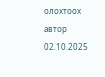олохтоох автор 02.10.2025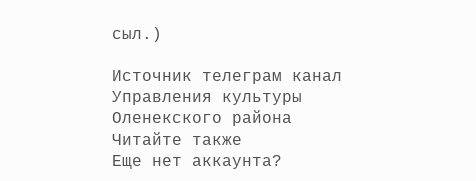сыл.)

Источник телеграм канал Управления культуры Оленекского района
Читайте также
Еще нет аккаунта?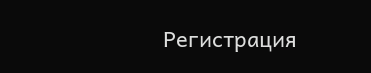Регистрация